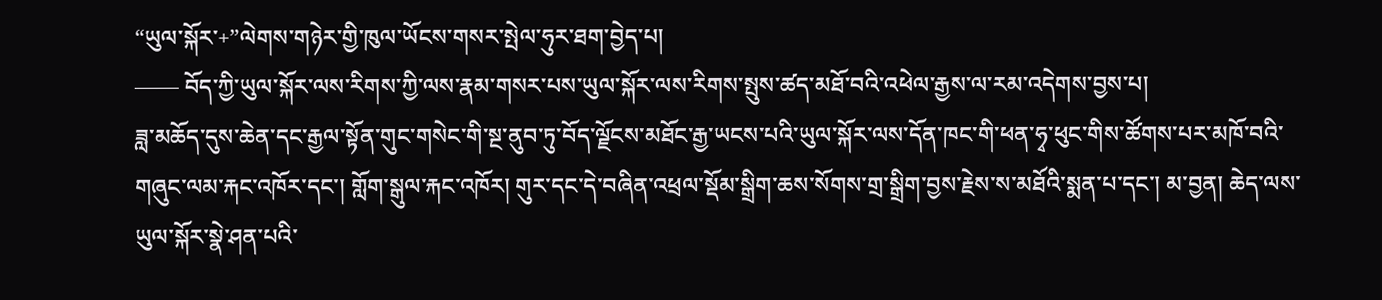“ཡུལ་སྐོར་+”ལེགས་གཉེར་གྱི་ཁུལ་ཡོངས་གསར་སྤེལ་ཧུར་ཐག་བྱེད་པ།
—— བོད་ཀྱི་ཡུལ་སྐོར་ལས་རིགས་ཀྱི་ལས་རྣམ་གསར་པས་ཡུལ་སྐོར་ལས་རིགས་སྤུས་ཚད་མཐོ་བའི་འཕེལ་རྒྱས་ལ་རམ་འདེགས་བྱས་པ།
ཟླ་མཆོད་དུས་ཆེན་དང་རྒྱལ་སྟོན་གུང་གསེང་གི་སྔ་ནུབ་ཏུ་བོད་ལྗོངས་མཐོང་རྒྱ་ཡངས་པའི་ཡུལ་སྐོར་ལས་དོན་ཁང་གི་ཕན་ཧྭ་ཕུང་གིས་ཚོགས་པར་མཁོ་བའི་གཞུང་ལམ་རྐང་འཁོར་དང་། གློག་སྒུལ་རྐང་འཁོར། གུར་དང་དེ་བཞིན་འཕྲལ་སྡོམ་སྒྲིག་ཆས་སོགས་གྲ་སྒྲིག་བྱས་རྗེས་ས་མཐོའི་སྨན་པ་དང་། མ་བྱན། ཆེད་ལས་ཡུལ་སྐོར་སྣེ་ཤན་པའི་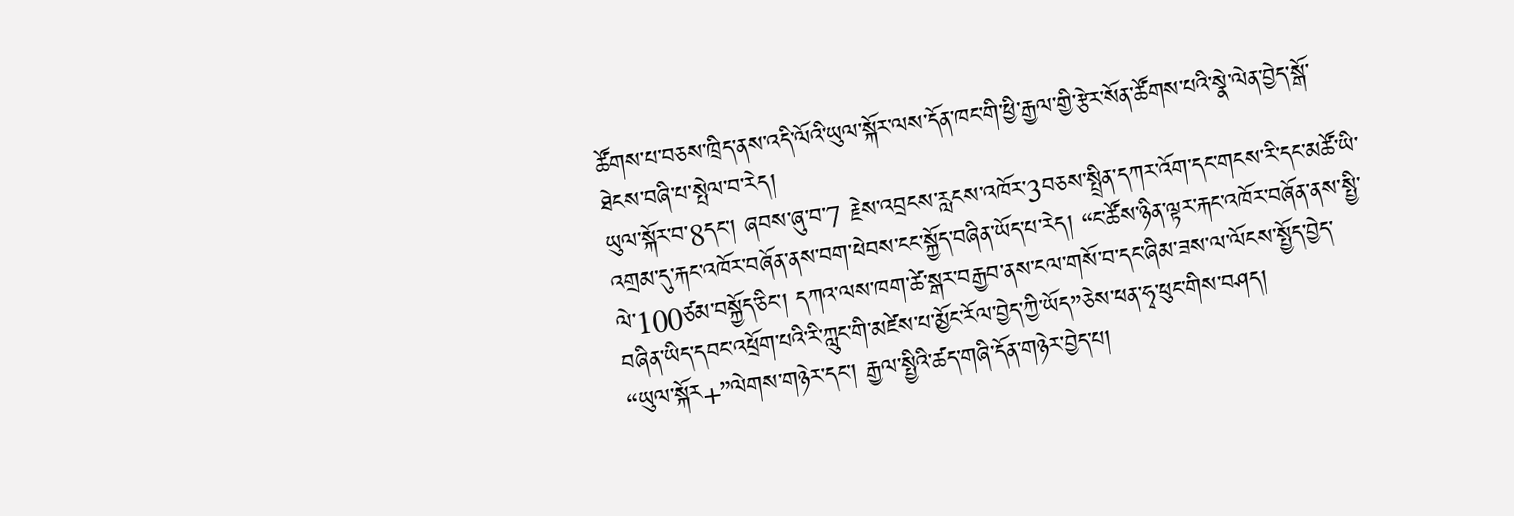ཚོགས་པ་བཅས་ཁྲིད་ནས་འདི་ལོའི་ཡུལ་སྐོར་ལས་དོན་ཁང་གི་ཕྱི་རྒྱལ་གྱི་རྩེར་སོན་ཚོགས་པའི་སྣེ་ལེན་བྱེད་སྒོ་ཐེངས་བཞི་པ་སྤེལ་བ་རེད།
ཡུལ་སྐོར་བ་8དང་། ཞབས་ཞུ་བ་7 རྗེས་འབྲངས་རླངས་འཁོར་3བཅས་སྤྲིན་དཀར་འོག་དང་གངས་རི་དང་མཚོ་ཡི་འགྲམ་དུ་རྐང་འཁོར་བཞོན་ནས་བག་ཕེབས་ངང་སྐྱོད་བཞིན་ཡོད་པ་རེད། “ང་ཚོས་ཉིན་ལྟར་རྐང་འཁོར་བཞོན་ནས་སྤྱི་ལེ་100ཙམ་བསྐྱོད་ཅིང་། དཀའ་ལས་ཁག་ཚེ་སྒར་བརྒྱབ་ནས་ངལ་གསོ་བ་དང་ཞིམ་ཟས་ལ་ལོངས་སྤྱོད་བྱེད་བཞིན་ཡིད་དབང་འཕྲོག་པའི་རི་ཀླུང་གི་མཛེས་པ་མྱོང་རོལ་བྱེད་ཀྱི་ཡོད”ཅེས་ཕན་ཧྭ་ཕུང་གིས་བཤད།
“ཡུལ་སྐོར+”ལེགས་གཉེར་དང་། རྒྱལ་སྤྱིའི་ཚད་གཞི་དོན་གཉེར་བྱེད་པ།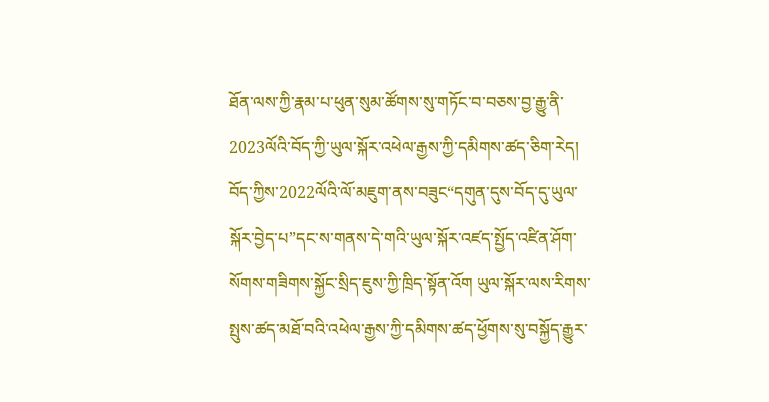ཐོན་ལས་ཀྱི་རྣམ་པ་ཕུན་སུམ་ཚོགས་སུ་གཏོང་བ་བཅས་བྱ་རྒྱུ་ནི་2023ལོའི་བོད་ཀྱི་ཡུལ་སྐོར་འཕེལ་རྒྱས་ཀྱི་དམིགས་ཚད་ཅིག་རེད། བོད་ཀྱིས་2022ལོའི་ལོ་མཇུག་ནས་བཟུང“དགུན་དུས་བོད་དུ་ཡུལ་སྐོར་བྱེད་པ”དང་ས་གནས་དེ་གའི་ཡུལ་སྐོར་འཛད་སྤྱོད་འཛིན་ཤོག་སོགས་གཟིགས་སྐྱོང་སྲིད་ཇུས་ཀྱི་ཁྲིད་སྟོན་འོག ཡུལ་སྐོར་ལས་རིགས་སྤུས་ཚད་མཐོ་བའི་འཕེལ་རྒྱས་ཀྱི་དམིགས་ཚད་ཕྱོགས་སུ་བསྐྱོད་རྒྱུར་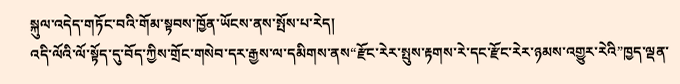སྐུལ་འདེད་གཏོང་བའི་གོམ་སྟབས་ཁྱོན་ཡོངས་ནས་སྤོས་པ་རེད།
འདི་ལོའི་ལོ་སྟོད་དུ་བོད་ཀྱིས་གྲོང་གསེབ་དར་རྒྱས་ལ་དམིགས་ནས“རྫོང་རེར་སྤུས་རྟགས་རེ་དང་རྫོང་རེར་ཉམས་འགྱུར་རེའི”ཁྱད་ལྡན་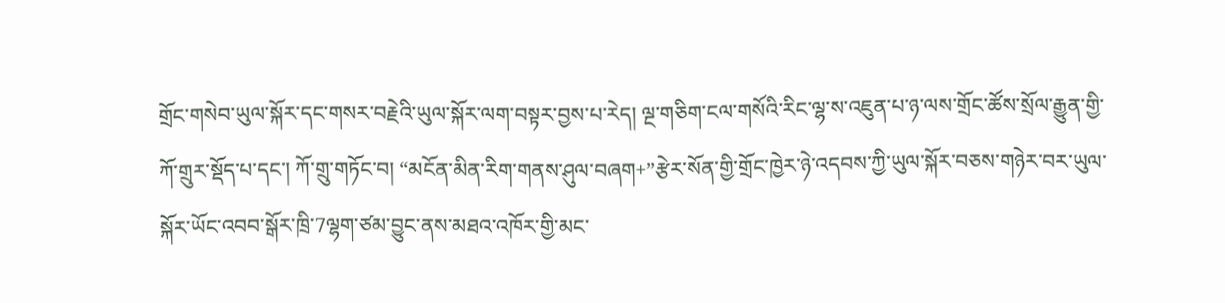གྲོང་གསེབ་ཡུལ་སྐོར་དང་གསར་བརྗེའི་ཡུལ་སྐོར་ལག་བསྟར་བྱས་པ་རེད། ལྔ་གཅིག་ངལ་གསོའི་རིང་ལྷ་ས་འཇུན་པ་ཉ་ལས་གྲོང་ཚོས་སྲོལ་རྒྱུན་གྱི་ཀོ་གྲུར་སྡོད་པ་དང་། ཀོ་གྲུ་གཏོང་བ། “མངོན་མིན་རིག་གནས་ཤུལ་བཞག+”རྩེར་སོན་གྱི་གྲོང་ཁྱེར་ཉེ་འདབས་ཀྱི་ཡུལ་སྐོར་བཅས་གཉེར་བར་ཡུལ་སྐོར་ཡོང་འབབ་སྒོར་ཁྲི་7ལྷག་ཙམ་བྱུང་ནས་མཐའ་འཁོར་གྱི་མང་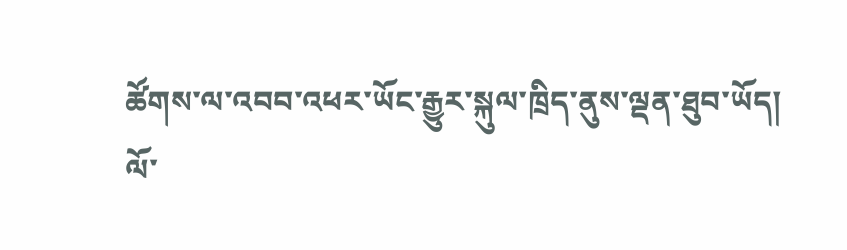ཚོགས་ལ་འབབ་འཕར་ཡོང་རྒྱུར་སྐུལ་ཁྲིད་ནུས་ལྡན་ཐུབ་ཡོད།
ལོ་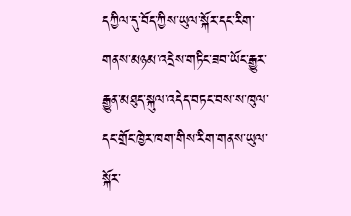དཀྱིལ་དུ་བོད་ཀྱིས་ཡུལ་སྐོར་དང་རིག་གནས་མཉམ་འདྲེས་གཏིང་ཟབ་ཡོང་རྒྱུར་རྒྱུན་མཐུད་སྐུལ་འདེད་བཏང་བས་ས་ཁུལ་དང་གྲོང་ཁྱེར་ཁག་གིས་རིག་གནས་ཡུལ་སྐོར་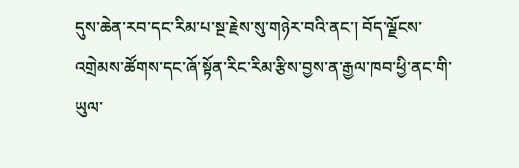དུས་ཆེན་རབ་དང་རིམ་པ་སྔ་རྗེས་སུ་གཉེར་བའི་ནང་། བོད་ལྗོངས་འགྲེམས་ཚོགས་དང་ཞོ་སྟོན་རིང་རིམ་རྩིས་བྱས་ན་རྒྱལ་ཁབ་ཕྱི་ནང་གི་ཡུལ་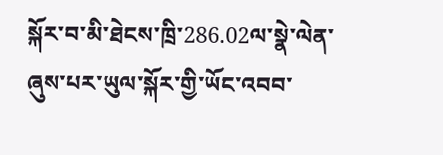སྐོར་བ་མི་ཐེངས་ཁྲི་286.02ལ་སྣེ་ལེན་ཞུས་པར་ཡུལ་སྐོར་གྱི་ཡོང་འབབ་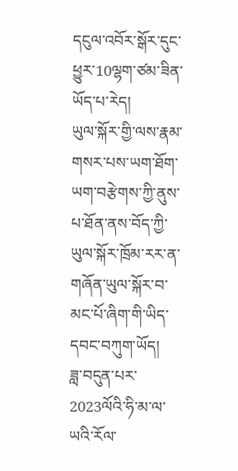དངུལ་འབོར་སྒོར་དུང་ཕྱུར་10ལྷག་ཙམ་ཟིན་ཡོད་པ་རེད།
ཡུལ་སྐོར་གྱི་ལས་རྣམ་གསར་པས་ཡག་ཐོག་ཡག་བརྩེགས་ཀྱི་ནུས་པ་ཐོན་ནས་བོད་ཀྱི་ཡུལ་སྐོར་ཁྲོམ་རར་ན་གཞོན་ཡུལ་སྐོར་བ་མང་པོ་ཞིག་གི་ཡིད་དབང་བཀུག་ཡོད།
ཟླ་བདུན་པར་2023ལོའི་ཧི་མ་ལ་ཡའི་རོལ་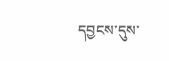དབྱངས་དུས་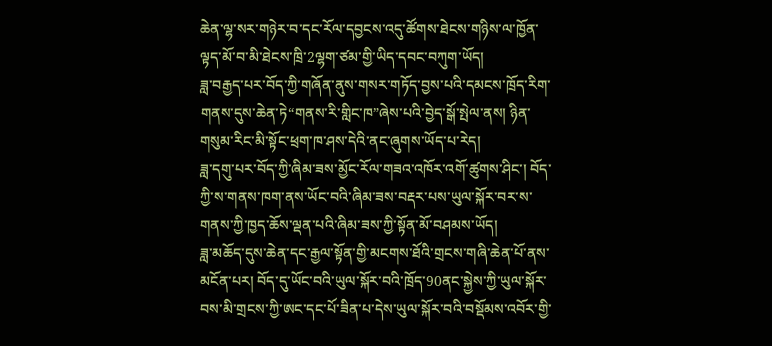ཆེན་ལྷ་སར་གཉེར་བ་དང་རོལ་དབྱངས་འདུ་ཚོགས་ཐེངས་གཉིས་ལ་ཁྱོན་ལྟད་མོ་བ་མི་ཐེངས་ཁྲི་2ལྷག་ཙམ་གྱི་ཡིད་དབང་བཀུག་ཡོད།
ཟླ་བརྒྱད་པར་བོད་ཀྱི་གཞོན་ནུས་གསར་གཏོད་བྱས་པའི་དམངས་ཁྲོད་རིག་གནས་དུས་ཆེན་ཏེ“གནས་རི་གླིང་ཁ”ཞེས་པའི་བྱེད་སྒོ་སྤེལ་ནས། ཉིན་གསུམ་རིང་མི་སྟོང་ཕྲག་ཁ་ཤས་དེའི་ནང་ཞུགས་ཡོད་པ་རེད།
ཟླ་དགུ་པར་བོད་ཀྱི་ཞིམ་ཟས་མྱོང་རོལ་གཟའ་འཁོར་འགོ་ཚུགས་ཤིང་། བོད་ཀྱི་ས་གནས་ཁག་ནས་ཡོང་བའི་ཞིམ་ཟས་བརྡར་པས་ཡུལ་སྐོར་བར་ས་གནས་ཀྱི་ཁྱད་ཆོས་ལྡན་པའི་ཞིམ་ཟས་ཀྱི་སྟོན་མོ་བཤམས་ཡོད།
ཟླ་མཆོད་དུས་ཆེན་དང་རྒྱལ་སྟོན་གྱི་མངགས་ཐོའི་གྲངས་གཞི་ཆེན་པོ་ནས་མངོན་པར། བོད་དུ་ཡོང་བའི་ཡུལ་སྐོར་བའི་ཁྲོད་90ནང་སྐྱེས་ཀྱི་ཡུལ་སྐོར་བས་མི་གྲངས་ཀྱི་ཨང་དང་པོ་ཟིན་པ་དེས་ཡུལ་སྐོར་བའི་བསྡོམས་འབོར་གྱི་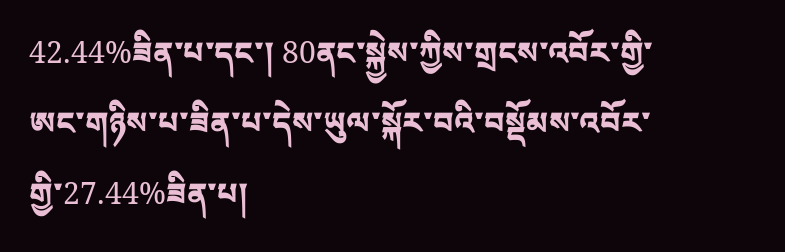42.44%ཟིན་པ་དང་། 80ནང་སྐྱེས་ཀྱིས་གྲངས་འབོར་གྱི་ཨང་གཉིས་པ་ཟིན་པ་དེས་ཡུལ་སྐོར་བའི་བསྡོམས་འབོར་གྱི་27.44%ཟིན་པ།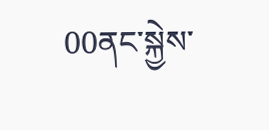00ནང་སྐྱེས་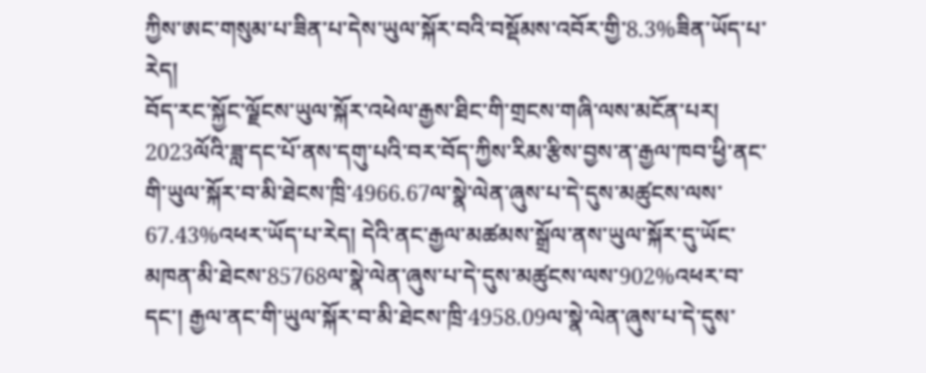ཀྱིས་ཨང་གསུམ་པ་ཟིན་པ་དེས་ཡུལ་སྐོར་བའི་བསྡོམས་འབོར་གྱི་8.3%ཟིན་ཡོད་པ་རེད།
བོད་རང་སྐྱོང་ལྗོངས་ཡུལ་སྐོར་འཕེལ་རྒྱས་ཐིང་གི་གྲངས་གཞི་ལས་མངོན་པར། 2023ལོའི་ཟླ་དང་པོ་ནས་དགུ་པའི་བར་བོད་ཀྱིས་རིམ་རྩིས་བྱས་ན་རྒྱལ་ཁབ་ཕྱི་ནང་གི་ཡུལ་སྐོར་བ་མི་ཐེངས་ཁྲི་4966.67ལ་སྣེ་ལེན་ཞུས་པ་དེ་དུས་མཚུངས་ལས་67.43%འཕར་ཡོད་པ་རེད། དེའི་ནང་རྒྱལ་མཚམས་སྒྲོལ་ནས་ཡུལ་སྐོར་དུ་ཡོང་མཁན་མི་ཐེངས་85768ལ་སྣེ་ལེན་ཞུས་པ་དེ་དུས་མཚུངས་ལས་902%འཕར་བ་དང་། རྒྱལ་ནང་གི་ཡུལ་སྐོར་བ་མི་ཐེངས་ཁྲི་4958.09ལ་སྣེ་ལེན་ཞུས་པ་དེ་དུས་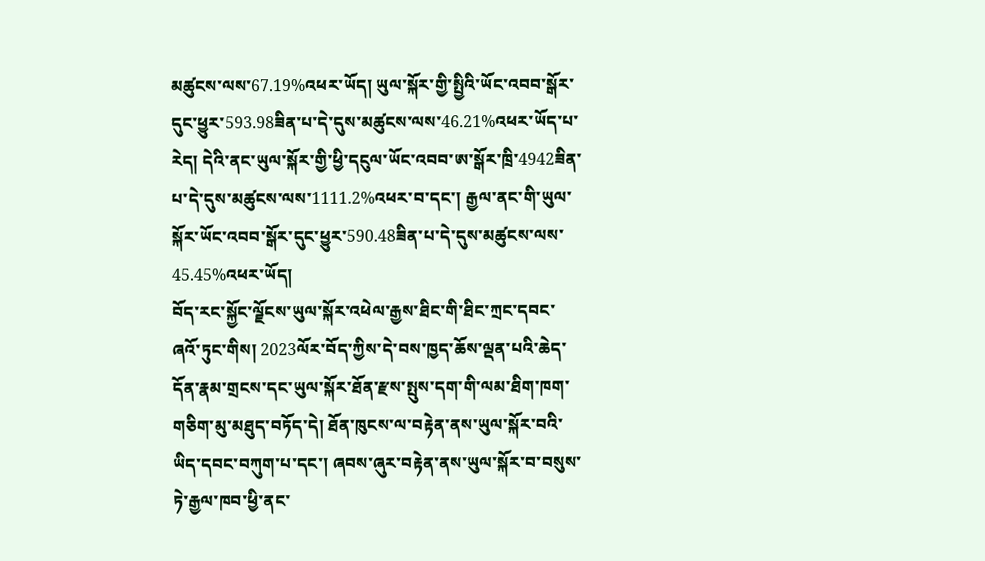མཚུངས་ལས་67.19%འཕར་ཡོད། ཡུལ་སྐོར་གྱི་སྤྱིའི་ཡོང་འབབ་སྒོར་དུང་ཕྱུར་593.98ཟིན་པ་དེ་དུས་མཚུངས་ལས་46.21%འཕར་ཡོད་པ་རེད། དེའི་ནང་ཡུལ་སྐོར་གྱི་ཕྱི་དངུལ་ཡོང་འབབ་ཨ་སྒོར་ཁྲི་4942ཟིན་པ་དེ་དུས་མཚུངས་ལས་1111.2%འཕར་བ་དང་། རྒྱལ་ནང་གི་ཡུལ་སྐོར་ཡོང་འབབ་སྒོར་དུང་ཕྱུར་590.48ཟིན་པ་དེ་དུས་མཚུངས་ལས་45.45%འཕར་ཡོད།
བོད་རང་སྐྱོང་ལྗོངས་ཡུལ་སྐོར་འཕེལ་རྒྱས་ཐིང་གི་ཐིང་ཀྲང་དབང་ཞའོ་ཏུང་གིས། 2023ལོར་བོད་ཀྱིས་དེ་བས་ཁྱད་ཆོས་ལྡན་པའི་ཆེད་དོན་རྣམ་གྲངས་དང་ཡུལ་སྐོར་ཐོན་རྫས་སྤུས་དག་གི་ལམ་ཐིག་ཁག་གཅིག་མུ་མཐུད་བཏོད་དེ། ཐོན་ཁུངས་ལ་བརྟེན་ནས་ཡུལ་སྐོར་བའི་ཡིད་དབང་བཀུག་པ་དང་། ཞབས་ཞུར་བརྟེན་ནས་ཡུལ་སྐོར་བ་བསུས་ཏེ་རྒྱལ་ཁབ་ཕྱི་ནང་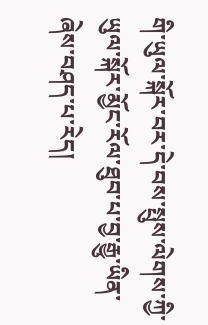གི་ཡུལ་སྐོར་བར་དེ་བས་སྤུས་ལེགས་ཀྱི་ཡུལ་སྐོར་མྱོང་རོལ་ཐུབ་པ་བྱ་རྒྱུ་ཡིན་ཞེས་བཤད་པ་རེད།